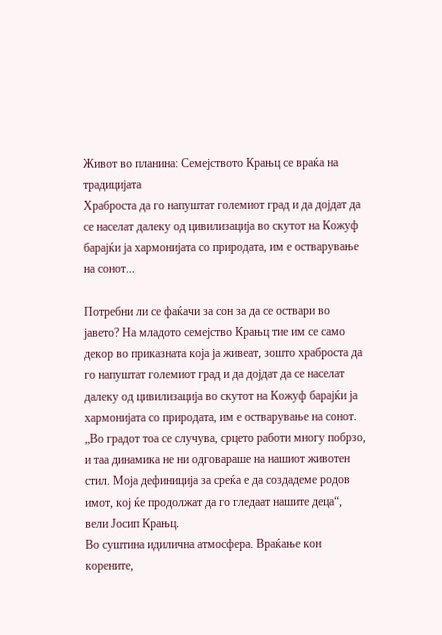Живот во планина: Семејството Крањц се враќа на традицијата
Храброста да го напуштат големиот град и да дојдат да се населат далеку од цивилизација во скутот на Кожуф барајќи ја хармонијата со природата, им е остварување на сонот...

Потребни ли се фаќачи за сон за да се оствари во јавето? На младото семејство Крањц тие им се само декор во приказната која ја живеат, зошто храброста да го напуштат големиот град и да дојдат да се населат далеку од цивилизација во скутот на Кожуф барајќи ја хармонијата со природата, им е остварување на сонот.
„Во градот тоа се случува, срцето работи многу побрзо, и таа динамика не ни одговараше на нашиот животен стил. Моја дефиниција за среќа е да создадеме родов имот, кој ќе продолжат да го гледаат нашите деца“, вели Јосип Крањц.
Во суштина идилична атмосфера. Враќање кон корените,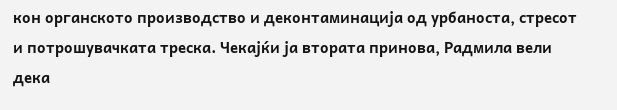кон органското производство и деконтаминација од урбаноста, стресот и потрошувачката треска. Чекајќи ја втората принова, Радмила вели дека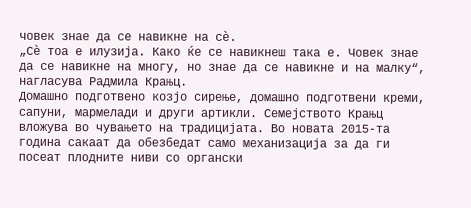човек знае да се навикне на сѐ.
„Сѐ тоа е илузија. Како ќе се навикнеш така е. Човек знае да се навикне на многу, но знае да се навикне и на малку“, нагласува Радмила Крањц.
Домашно подготвено козјо сирење, домашно подготвени креми, сапуни, мармелади и други артикли. Семејството Крањц вложува во чувањето на традицијата. Во новата 2015-та година сакаат да обезбедат само механизација за да ги посеат плодните ниви со органски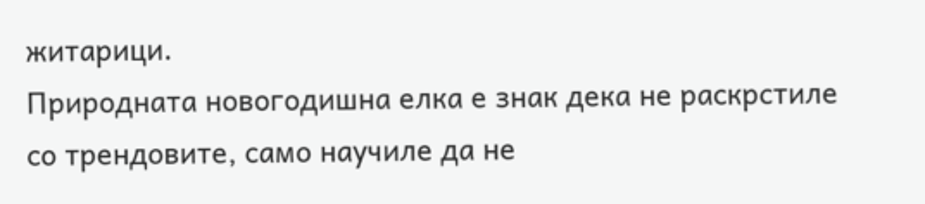житарици.
Природната новогодишна елка е знак дека не раскрстиле со трендовите, само научиле да не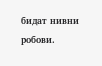бидат нивни робови.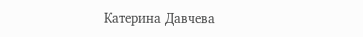Катерина Давчева